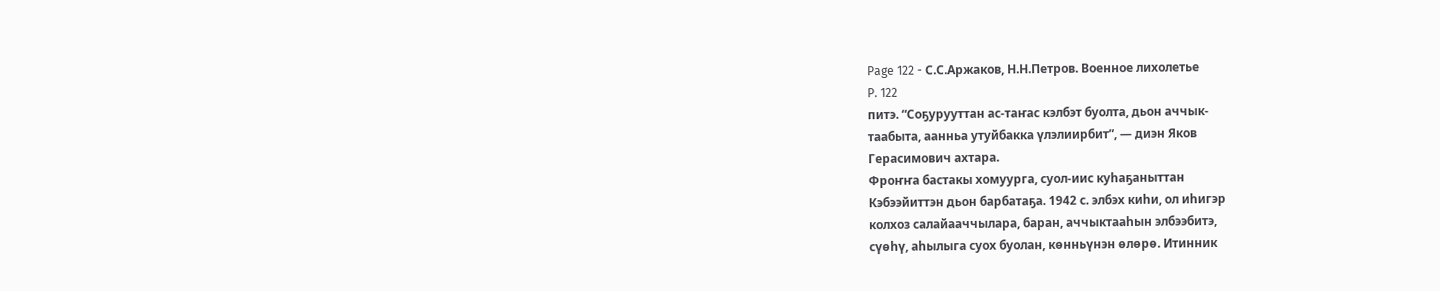Page 122 - С.С.Аржаков, Н.Н.Петров. Военное лихолетье
P. 122
питэ. “Соҕурууттан ас-таҥас кэлбэт буолта, дьон аччык-
таабыта, аанньа утуйбакка үлэлиирбит”, — диэн Яков
Герасимович ахтара.
Фроҥҥа бастакы хомуурга, суол-иис куһаҕаныттан
Кэбээйиттэн дьон барбатаҕа. 1942 с. элбэх киһи, ол иһигэр
колхоз салайааччылара, баран, аччыктааһын элбээбитэ,
сүөһү, аһылыга суох буолан, көнньүнэн өлөрө. Итинник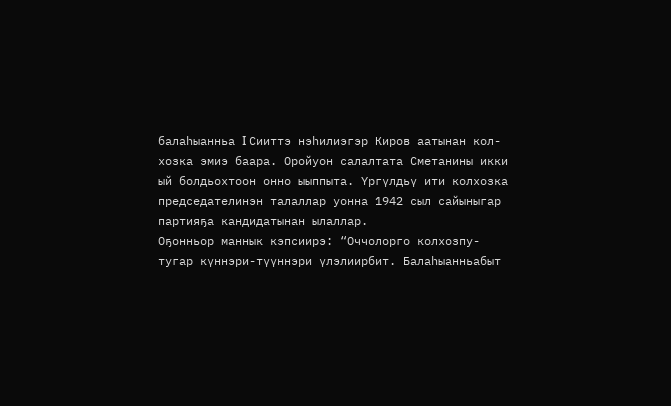балаһыанньа I Сииттэ нэһилиэгэр Киров аатынан кол-
хозка эмиэ баара. Оройуон салалтата Сметанины икки
ый болдьохтоон онно ыыппыта. Үргүлдьү ити колхозка
председателинэн талаллар уонна 1942 сыл сайыныгар
партияҕа кандидатынан ылаллар.
Оҕонньор маннык кэпсиирэ: “Оччолорго колхозпу-
тугар күннэри-түүннэри үлэлиирбит. Балаһыанньабыт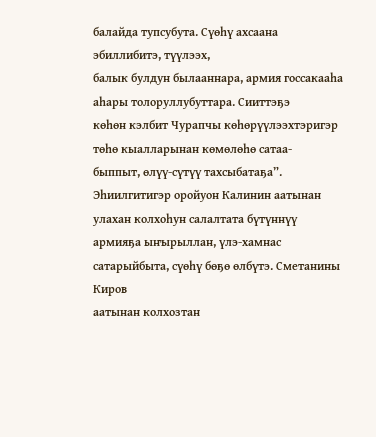балайда тупсубута. Сүөһү ахсаана эбиллибитэ, түүлээх,
балык булдун былааннара, армия госсакааһа аһары толоруллубуттара. Сииттэҕэ
көһөн кэлбит Чурапчы көһөрүүлээхтэригэр төһө кыалларынан көмөлөһө сатаа-
быппыт, өлүү-сүтүү тахсыбатаҕа”.
Эһиилгитигэр оройуон Калинин аатынан улахан колхоһун салалтата бүтүннүү
армияҕа ыҥырыллан, үлэ-хамнас сатарыйбыта, сүөһү бөҕө өлбүтэ. Сметанины Киров
аатынан колхозтан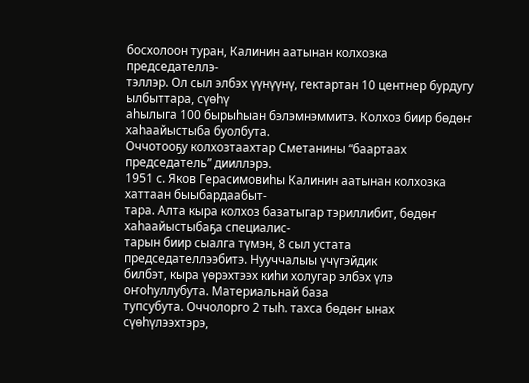босхолоон туран, Калинин аатынан колхозка председателлэ-
тэллэр. Ол сыл элбэх үүнүүнү, гектартан 10 центнер бурдугу ылбыттара, сүөһү
аһылыга 100 бырыһыан бэлэмнэммитэ. Колхоз биир бөдөҥ хаһаайыстыба буолбута.
Оччотооҕу колхозтаахтар Сметанины “баартаах председатель” дииллэрэ.
1951 с. Яков Герасимовиһы Калинин аатынан колхозка хаттаан быыбардаабыт-
тара. Алта кыра колхоз базатыгар тэриллибит, бөдөҥ хаһаайыстыбаҕа специалис-
тарын биир сыалга түмэн, 8 сыл устата председателлээбитэ. Нууччалыы үчүгэйдик
билбэт, кыра үөрэхтээх киһи холугар элбэх үлэ оҥоһуллубута. Материальнай база
тупсубута. Оччолорго 2 тыһ. тахса бөдөҥ ынах сүөһүлээхтэрэ,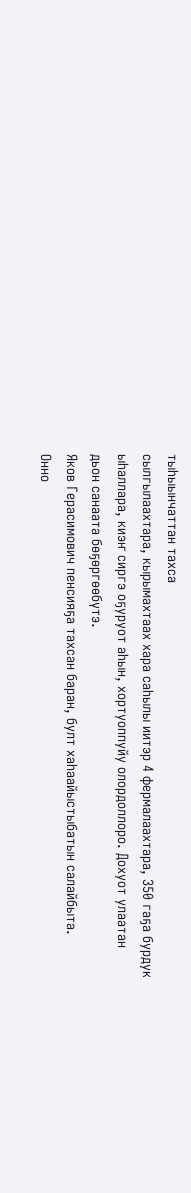тыһыынчаттан тахса
сылгылаахтара, кырымахтаах хара саһылы иитэр 4 фермалаахтара, 350 гаҕа бурдук
ыһаллара, киэҥ сиргэ оҕуруот аһын, хортуоппуйу олордоллоро. Дохуот улаатан
дьон санаата бөҕөргөөбүтэ.
Яков Герасимович пенсияҕа тахсан баран, булт хаһаайыстыбатын салайбыта.
Онно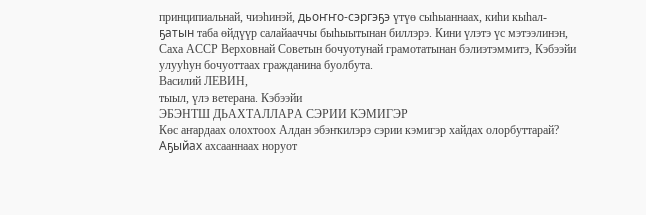принципиальнай, чиэһинэй, дьоҥҥо-сэргэҕэ үтүө сыһыаннаах, киһи кыһал-
ҕатын таба өйдүүр салайааччы быһыытынан биллэрэ. Кини үлэтэ үс мэтээлинэн,
Саха АССР Верховнай Советын бочуотунай грамотатынан бэлиэтэммитэ, Кэбээйи
улууһун бочуоттаах гражданина буолбута.
Василий ЛЕВИН,
тыыл, үлэ ветерана. Кэбээйи
ЭБЭНТШ ДЬАХТАЛЛАРА СЭРИИ КЭМИГЭР
Көс аҥардаах олохтоох Алдан эбэҥкилэрэ сэрии кэмигэр хайдах олорбуттарай?
Аҕыйах ахсааннаах норуот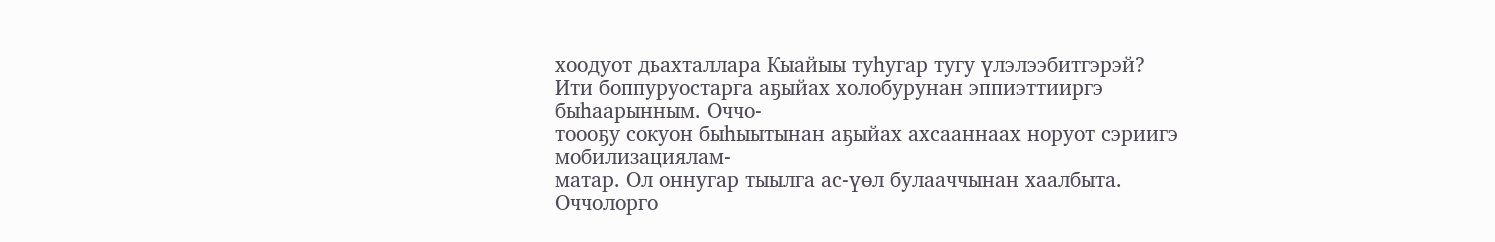хоодуот дьахталлара Кыайыы туһугар тугу үлэлээбитгэрэй?
Ити боппуруостарга аҕыйах холобурунан эппиэттииргэ быһаарынным. Оччо-
тоооҕу сокуон быһыытынан аҕыйах ахсааннаах норуот сэриигэ мобилизациялам-
матар. Ол оннугар тыылга ас-үөл булааччынан хаалбыта. Оччолорго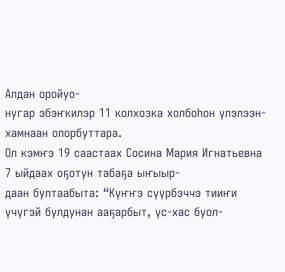Алдан оройуо-
нугар эбэҥкилэр 11 колхозка холбоһон үлэлээн-хамнаан олорбуттара.
Ол кэмҥэ 19 саастаах Сосина Мария Игнатьевна 7 ыйдаах оҕотун табаҕа ыҥыыр-
даан бултаабыта: “Күҥҥэ сүүрбэччэ тииҥи үчүгэй булдунан ааҕарбыт, үс-хас буол-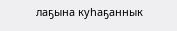лаҕына куһаҕаннык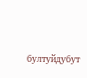бултуйдубут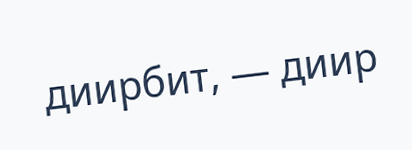диирбит, — диир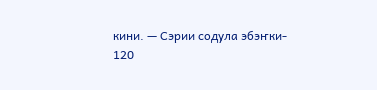кини. — Сэрии содула эбэҥки-
120